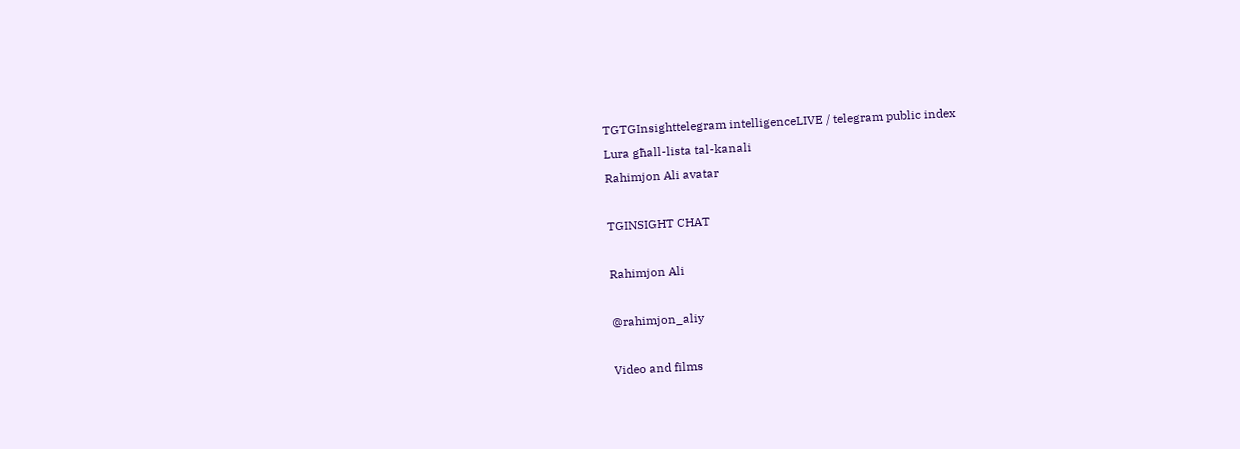TGTGInsighttelegram intelligenceLIVE / telegram public index
Lura għall-lista tal-kanali
Rahimjon Ali avatar

TGINSIGHT CHAT

Rahimjon Ali

@rahimjon_aliy

Video and films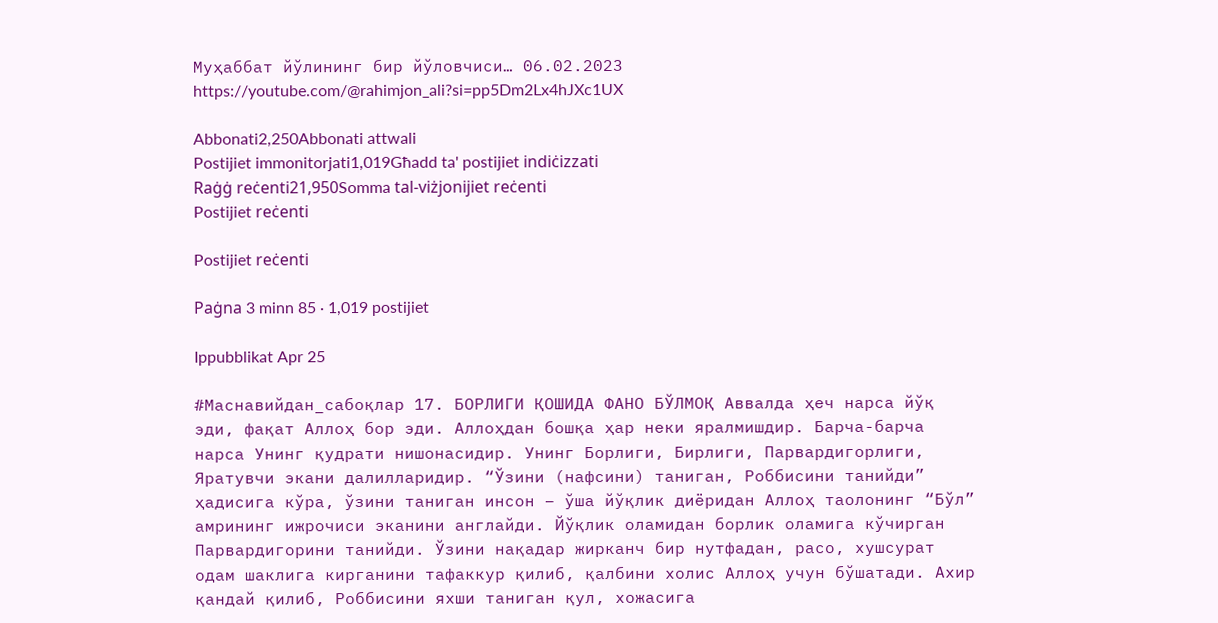Муҳаббат йўлининг бир йўловчиси… 06.02.2023 https://youtube.com/@rahimjon_ali?si=pp5Dm2Lx4hJXc1UX

Abbonati2,250Abbonati attwali
Postijiet immonitorjati1,019Għadd ta' postijiet indiċizzati
Raġġ reċenti21,950Somma tal-viżjonijiet reċenti
Postijiet reċenti

Postijiet reċenti

Paġna 3 minn 85 · 1,019 postijiet

Ippubblikat Apr 25

#Маснавийдан_сабоқлар 17. БОРЛИГИ ҚОШИДА ФАНО БЎЛМОҚ Аввалда ҳеч нарса йўқ эди, фақат Аллоҳ бор эди. Аллоҳдан бошқа ҳар неки яралмишдир. Барча-барча нарса Унинг қудрати нишонасидир. Унинг Борлиги, Бирлиги, Парвардигорлиги, Яратувчи экани далилларидир. “Ўзини (нафсини) таниган, Роббисини танийди” ҳадисига кўра, ўзини таниган инсон – ўша йўқлик диёридан Аллоҳ таолонинг “Бўл” амрининг ижрочиси эканини англайди. Йўқлик оламидан борлик оламига кўчирган Парвардигорини танийди. Ўзини нақадар жирканч бир нутфадан, расо, хушсурат одам шаклига кирганини тафаккур қилиб, қалбини холис Аллоҳ учун бўшатади. Ахир қандай қилиб, Роббисини яхши таниган қул, хожасига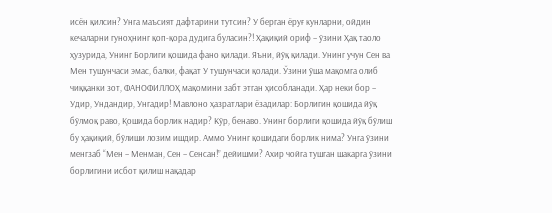исён қилсин? Унга маъсият дафтарини тутсин? У берган ёруғ кунларни, ойдин кечаларни гуноҳнинг қоп-қора дудига буласин?! Ҳақиқий ориф – ўзини Ҳақ таоло ҳузурида, Унинг Борлиги қошида фано қилади. Яъни, йўқ қилади. Унинг учун Сен ва Мен тушунчаси эмас, балки, фақат У тушунчаси қолади. Ўзини ўша мақомга олиб чиққанки зот, ФАНОФИЛЛОҲ мақомини забт этган ҳисобланади. Ҳар неки бор – Удир, Ундандир, Унгадир! Мавлоно ҳазратлари ёзадилар: Борлигин қошида йўқ бўлмоқ раво, Қошида борлик надир? Кўр, бенаво. Унинг борлиги қошида йўқ бўлиш бу ҳақиқий, бўлиши лозим ишдир. Аммо Унинг қошидаги борлик нима? Унга ўзини менгзаб “Мен – Менман, Сен – Сенсан!” дейишми? Ахир чойга тушган шакарга ўзини борлигини исбот қилиш нақадар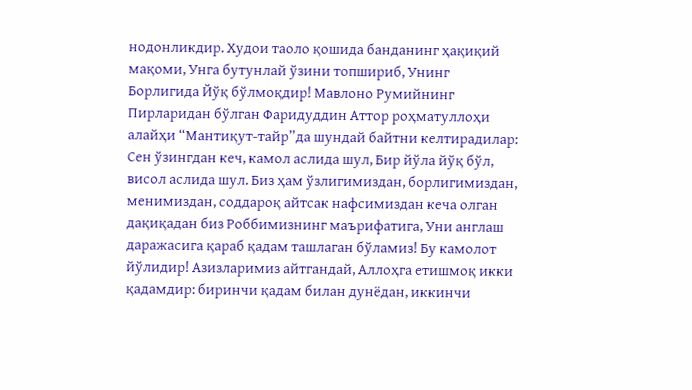нодонликдир. Худои таоло қошида банданинг ҳақиқий мақоми, Унга бутунлай ўзини топшириб, Унинг Борлигида Йўқ бўлмоқдир! Мавлоно Румийнинг Пирларидан бўлган Фаридуддин Аттор роҳматуллоҳи алайҳи “Мантиқут-тайр”да шундай байтни келтирадилар: Сен ўзингдан кеч, камол аслида шул, Бир йўла йўқ бўл, висол аслида шул. Биз ҳам ўзлигимиздан, борлигимиздан, менимиздан, соддароқ айтсак нафсимиздан кеча олган дақиқадан биз Роббимизнинг маърифатига, Уни англаш даражасига қараб қадам ташлаган бўламиз! Бу камолот йўлидир! Азизларимиз айтгандай, Аллоҳга етишмоқ икки қадамдир: биринчи қадам билан дунёдан, иккинчи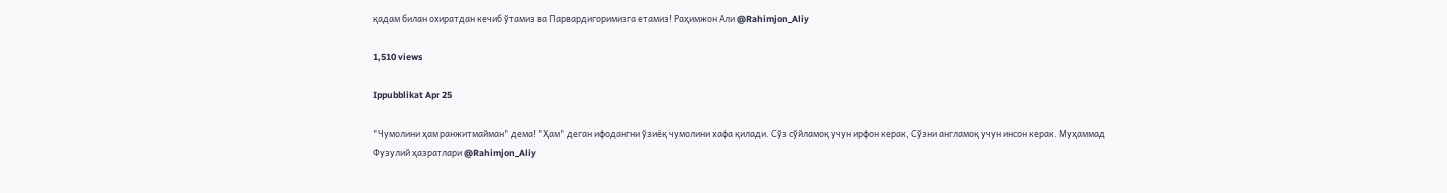қадам билан охиратдан кечиб ўтамиз ва Парвардигоримизга етамиз! Раҳимжон Али @Rahimjon_Aliy

1,510 views

Ippubblikat Apr 25

"Чумолини ҳам ранжитмайман" дема! "Ҳам" деган ифодангни ўзиёқ чумолини хафа қилади. Сўз сўйламоқ учун ирфон керак, Сўзни англамоқ учун инсон керак. Муҳаммад Фузулий ҳазратлари @Rahimjon_Aliy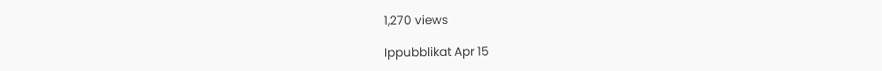1,270 views

Ippubblikat Apr 15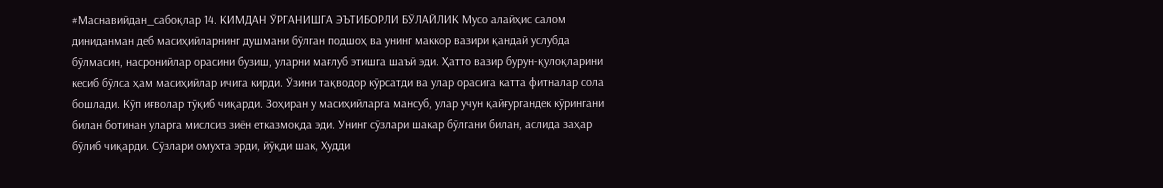#Маснавийдан_сабоқлар 14. КИМДАН ЎРГАНИШГА ЭЪТИБОРЛИ БЎЛАЙЛИК Мусо алайҳис салом диниданман деб масиҳийларнинг душмани бўлган подшоҳ ва унинг маккор вазири қандай услубда бўлмасин, насронийлар орасини бузиш, уларни мағлуб этишга шаъй эди. Ҳатто вазир бурун-қулоқларини кесиб бўлса ҳам масиҳийлар ичига кирди. Ўзини тақводор кўрсатди ва улар орасига катта фитналар сола бошлади. Кўп иғволар тўқиб чиқарди. Зоҳиран у масиҳийларга мансуб, улар учун қайғургандек кўрингани билан ботинан уларга мислсиз зиён етказмоқда эди. Унинг сўзлари шакар бўлгани билан, аслида заҳар бўлиб чиқарди. Сўзлари омухта эрди, йўқди шак, Худди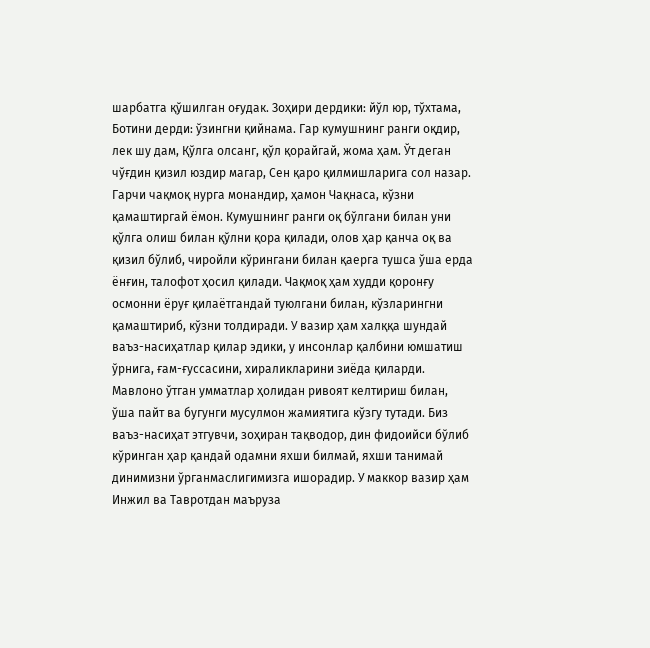шарбатга қўшилган оғудак. Зоҳири дердики: йўл юр, тўхтама, Ботини дерди: ўзингни қийнама. Гар кумушнинг ранги оқдир, лек шу дам, Қўлга олсанг, қўл қорайгай, жома ҳам. Ўт деган чўғдин қизил юздир магар, Сен қаро қилмишларига сол назар. Гарчи чақмоқ нурга монандир, ҳамон Чақнаса, кўзни қамаштиргай ёмон. Кумушнинг ранги оқ бўлгани билан уни қўлга олиш билан қўлни қора қилади, олов ҳар қанча оқ ва қизил бўлиб, чиройли кўрингани билан қаерга тушса ўша ерда ёнғин, талофот ҳосил қилади. Чақмоқ ҳам худди қоронғу осмонни ёруғ қилаётгандай туюлгани билан, кўзларингни қамаштириб, кўзни толдиради. У вазир ҳам халққа шундай ваъз-насиҳатлар қилар эдики, у инсонлар қалбини юмшатиш ўрнига, ғам-ғуссасини, хираликларини зиёда қиларди. Мавлоно ўтган умматлар ҳолидан ривоят келтириш билан, ўша пайт ва бугунги мусулмон жамиятига кўзгу тутади. Биз ваъз-насиҳат этгувчи, зоҳиран тақводор, дин фидоийси бўлиб кўринган ҳар қандай одамни яхши билмай, яхши танимай динимизни ўрганмаслигимизга ишорадир. У маккор вазир ҳам Инжил ва Тавротдан маъруза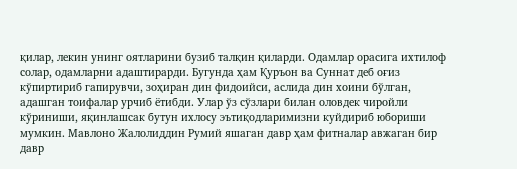қилар, лекин унинг оятларини бузиб талқин қиларди. Одамлар орасига ихтилоф солар, одамларни адаштирарди. Бугунда ҳам Қуръон ва Суннат деб оғиз кўпиртириб гапирувчи, зоҳиран дин фидоийси, аслида дин хоини бўлган, адашган тоифалар урчиб ётибди. Улар ўз сўзлари билан оловдек чиройли кўриниши, яқинлашсак бутун ихлосу эътиқодларимизни куйдириб юбориши мумкин. Мавлоно Жалолиддин Румий яшаган давр ҳам фитналар авжаган бир давр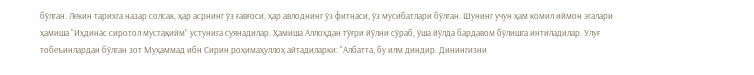бўлган. Лекин тарихга назар солсак, ҳар асрнинг ўз ғавғоси, ҳар авлоднинг ўз фитнаси, ўз мусибатлари бўлган. Шунинг учун ҳам комил иймон эгалари ҳамиша “Иҳдинас сиротол мустақийм” устунига суянадилар. Ҳамиша Аллоҳдан тўғри йўлни сўраб, ўша йўлда бардавом бўлишга интиладилар. Улуғ тобеъинлардан бўлган зот Муҳаммад ибн Сирин роҳимаҳуллоҳ айтадиларки: “Албатта, бу илм диндир. Динингизни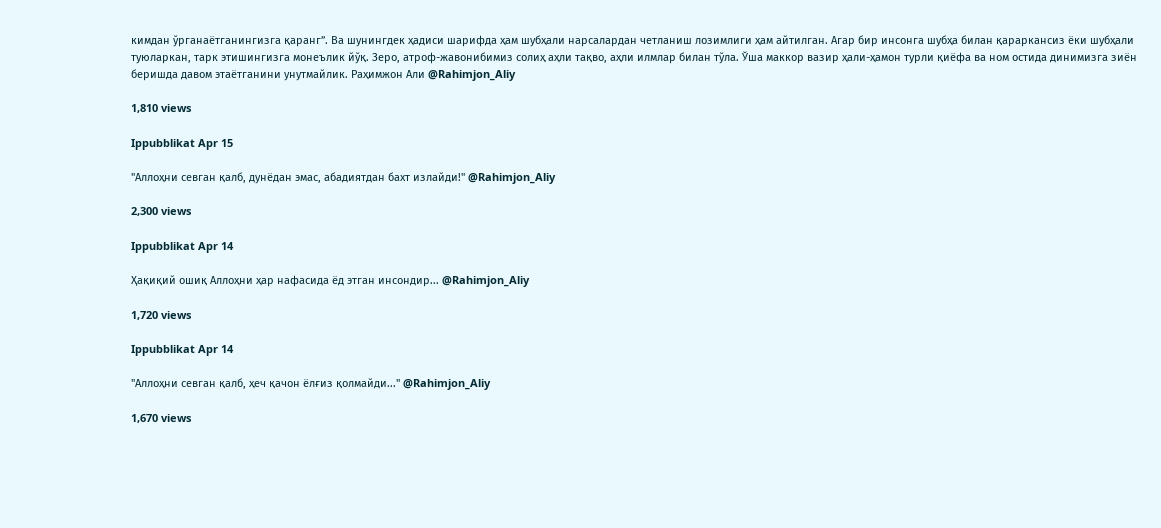кимдан ўрганаётганингизга қаранг”. Ва шунингдек ҳадиси шарифда ҳам шубҳали нарсалардан четланиш лозимлиги ҳам айтилган. Агар бир инсонга шубҳа билан қараркансиз ёки шубҳали туюларкан, тарк этишингизга монеълик йўқ. Зеро, атроф-жавонибимиз солиҳ аҳли тақво, аҳли илмлар билан тўла. Ўша маккор вазир ҳали-ҳамон турли қиёфа ва ном остида динимизга зиён беришда давом этаётганини унутмайлик. Раҳимжон Али @Rahimjon_Aliy

1,810 views

Ippubblikat Apr 15

"Аллоҳни севган қалб, дунёдан эмас, абадиятдан бахт излайди!" @Rahimjon_Aliy

2,300 views

Ippubblikat Apr 14

Ҳақиқий ошиқ Аллоҳни ҳар нафасида ёд этган инсондир... @Rahimjon_Aliy

1,720 views

Ippubblikat Apr 14

"Аллоҳни севган қалб, ҳеч қачон ёлғиз қолмайди..." @Rahimjon_Aliy

1,670 views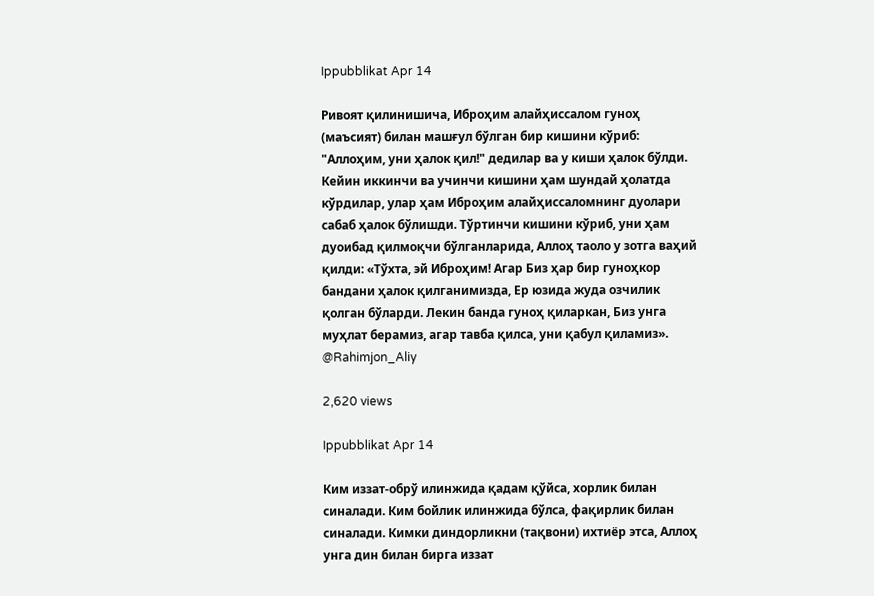Ippubblikat Apr 14

Ривоят қилинишича, Иброҳим алайҳиссалом гуноҳ (маъсият) билан машғул бўлган бир кишини кўриб: "Аллоҳим, уни ҳалок қил!" дедилар ва у киши ҳалок бўлди. Кейин иккинчи ва учинчи кишини ҳам шундай ҳолатда кўрдилар, улар ҳам Иброҳим алайҳиссаломнинг дуолари сабаб ҳалок бўлишди. Тўртинчи кишини кўриб, уни ҳам дуоибад қилмоқчи бўлганларида, Аллоҳ таоло у зотга ваҳий қилди: «Тўхта, эй Иброҳим! Агар Биз ҳар бир гуноҳкор бандани ҳалок қилганимизда, Ер юзида жуда озчилик қолган бўларди. Лекин банда гуноҳ қиларкан, Биз унга муҳлат берамиз, агар тавба қилса, уни қабул қиламиз». @Rahimjon_Aliy

2,620 views

Ippubblikat Apr 14

Ким иззат-обрў илинжида қадам қўйса, хорлик билан синалади. Ким бойлик илинжида бўлса, фақирлик билан синалади. Кимки диндорликни (тақвони) ихтиёр этса, Аллоҳ унга дин билан бирга иззат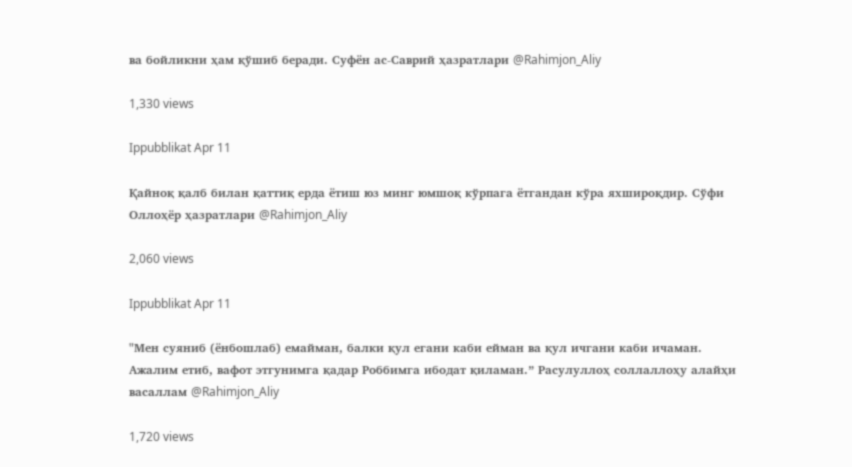ва бойликни ҳам қўшиб беради. Суфён ас-Саврий ҳазратлари @Rahimjon_Aliy

1,330 views

Ippubblikat Apr 11

Қайноқ қалб билан қаттиқ ерда ётиш юз минг юмшоқ кўрпага ётгандан кўра яхшироқдир. Сўфи Оллоҳёр ҳазратлари @Rahimjon_Aliy

2,060 views

Ippubblikat Apr 11

"Мен суяниб (ёнбошлаб) емайман, балки қул егани каби ейман ва қул ичгани каби ичаман. Ажалим етиб, вафот этгунимга қадар Роббимга ибодат қиламан.” Расулуллоҳ соллаллоҳу алайҳи васаллам @Rahimjon_Aliy

1,720 views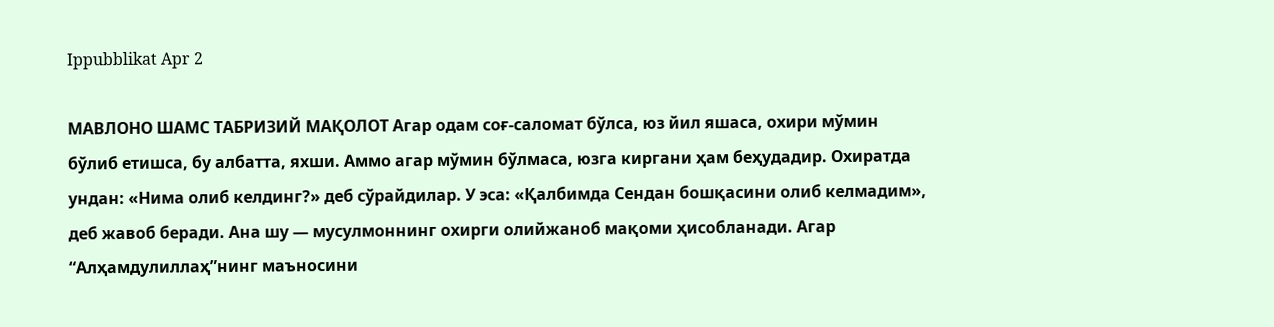Ippubblikat Apr 2

МАВЛОНО ШАМС ТАБРИЗИЙ МАҚОЛОТ Агар одам соғ-саломат бўлса, юз йил яшаса, охири мўмин бўлиб етишса, бу албатта, яхши. Аммо агар мўмин бўлмаса, юзга киргани ҳам беҳудадир. Охиратда ундан: «Нима олиб келдинг?» деб сўрайдилар. У эса: «Қалбимда Сендан бошқасини олиб келмадим», деб жавоб беради. Ана шу — мусулмоннинг охирги олийжаноб мақоми ҳисобланади. Агар “Алҳамдулиллаҳ”нинг маъносини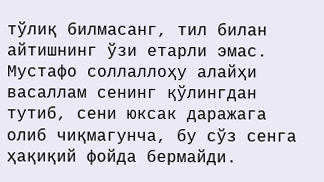тўлиқ билмасанг, тил билан айтишнинг ўзи етарли эмас. Мустафо соллаллоҳу алайҳи васаллам сенинг қўлингдан тутиб, сени юксак даражага олиб чиқмагунча, бу сўз сенга ҳақиқий фойда бермайди.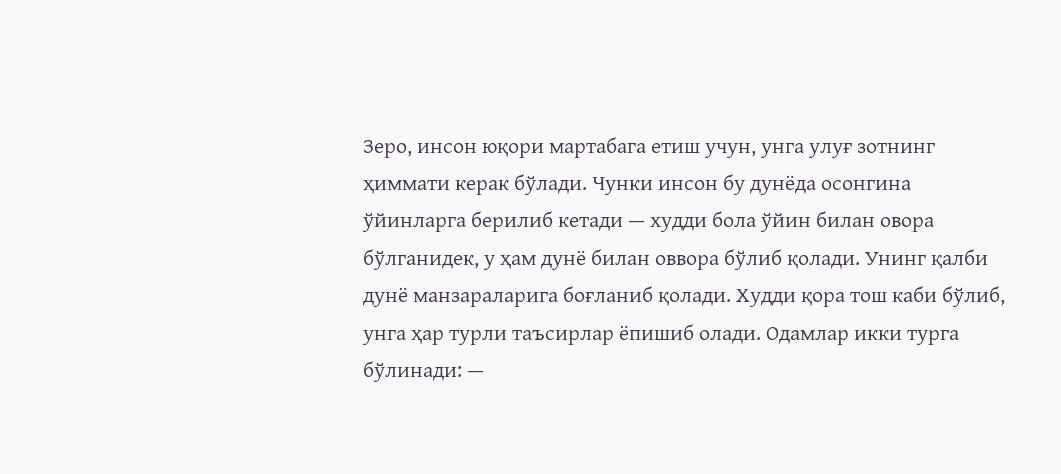Зеро, инсон юқори мартабага етиш учун, унга улуғ зотнинг ҳиммати керак бўлади. Чунки инсон бу дунёда осонгина ўйинларга берилиб кетади — худди бола ўйин билан овора бўлганидек, у ҳам дунё билан оввора бўлиб қолади. Унинг қалби дунё манзараларига боғланиб қолади. Худди қора тош каби бўлиб, унга ҳар турли таъсирлар ёпишиб олади. Одамлар икки турга бўлинади: —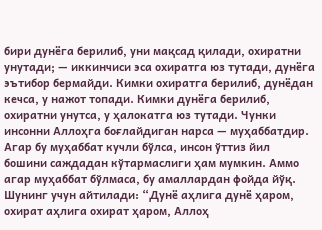бири дунёга берилиб, уни мақсад қилади, охиратни унутади; — иккинчиси эса охиратга юз тутади, дунёга эътибор бермайди. Кимки охиратга берилиб, дунёдан кечса, у нажот топади. Кимки дунёга берилиб, охиратни унутса, у ҳалокатга юз тутади. Чунки инсонни Аллоҳга боғлайдиган нарса — муҳаббатдир. Агар бу муҳаббат кучли бўлса, инсон ўттиз йил бошини саждадан кўтармаслиги ҳам мумкин. Аммо агар муҳаббат бўлмаса, бу амаллардан фойда йўқ. Шунинг учун айтилади: “Дунё аҳлига дунё ҳаром, охират аҳлига охират ҳаром, Аллоҳ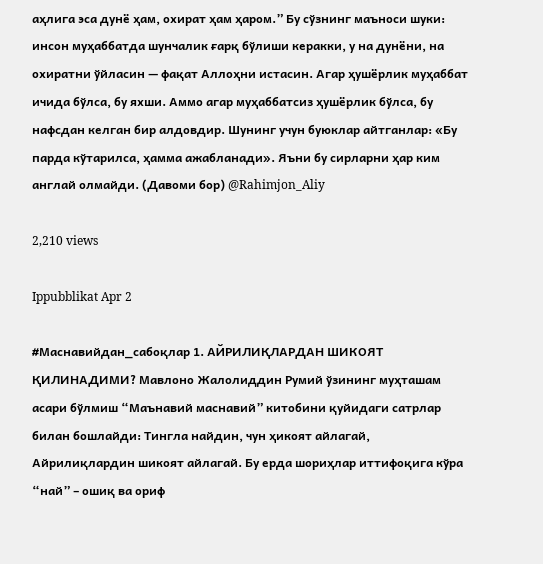аҳлига эса дунё ҳам, охират ҳам ҳаром.” Бу сўзнинг маъноси шуки: инсон муҳаббатда шунчалик ғарқ бўлиши керакки, у на дунёни, на охиратни ўйласин — фақат Аллоҳни истасин. Агар ҳушёрлик муҳаббат ичида бўлса, бу яхши. Аммо агар муҳаббатсиз ҳушёрлик бўлса, бу нафсдан келган бир алдовдир. Шунинг учун буюклар айтганлар: «Бу парда кўтарилса, ҳамма ажабланади». Яъни бу сирларни ҳар ким англай олмайди. (Давоми бор) @Rahimjon_Aliy

2,210 views

Ippubblikat Apr 2

#Маснавийдан_сабоқлар 1. АЙРИЛИҚЛАРДАН ШИКОЯТ ҚИЛИНАДИМИ? Мавлоно Жалолиддин Румий ўзининг муҳташам асари бўлмиш “Маънавий маснавий” китобини қуйидаги сатрлар билан бошлайди: Тингла найдин, чун ҳикоят айлагай, Айрилиқлардин шикоят айлагай. Бу ерда шориҳлар иттифоқига кўра “най” – ошиқ ва ориф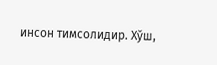инсон тимсолидир. Хўш,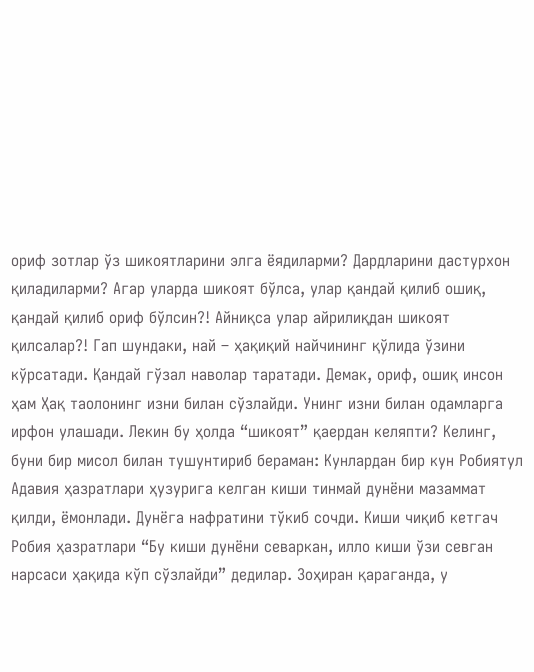ориф зотлар ўз шикоятларини элга ёядиларми? Дардларини дастурхон қиладиларми? Агар уларда шикоят бўлса, улар қандай қилиб ошиқ, қандай қилиб ориф бўлсин?! Айниқса улар айрилиқдан шикоят қилсалар?! Гап шундаки, най – ҳақиқий найчининг қўлида ўзини кўрсатади. Қандай гўзал наволар таратади. Демак, ориф, ошиқ инсон ҳам Ҳақ таолонинг изни билан сўзлайди. Унинг изни билан одамларга ирфон улашади. Лекин бу ҳолда “шикоят” қаердан келяпти? Келинг, буни бир мисол билан тушунтириб бераман: Кунлардан бир кун Робиятул Адавия ҳазратлари ҳузурига келган киши тинмай дунёни мазаммат қилди, ёмонлади. Дунёга нафратини тўкиб сочди. Киши чиқиб кетгач Робия ҳазратлари “Бу киши дунёни севаркан, илло киши ўзи севган нарсаси ҳақида кўп сўзлайди” дедилар. Зоҳиран қараганда, у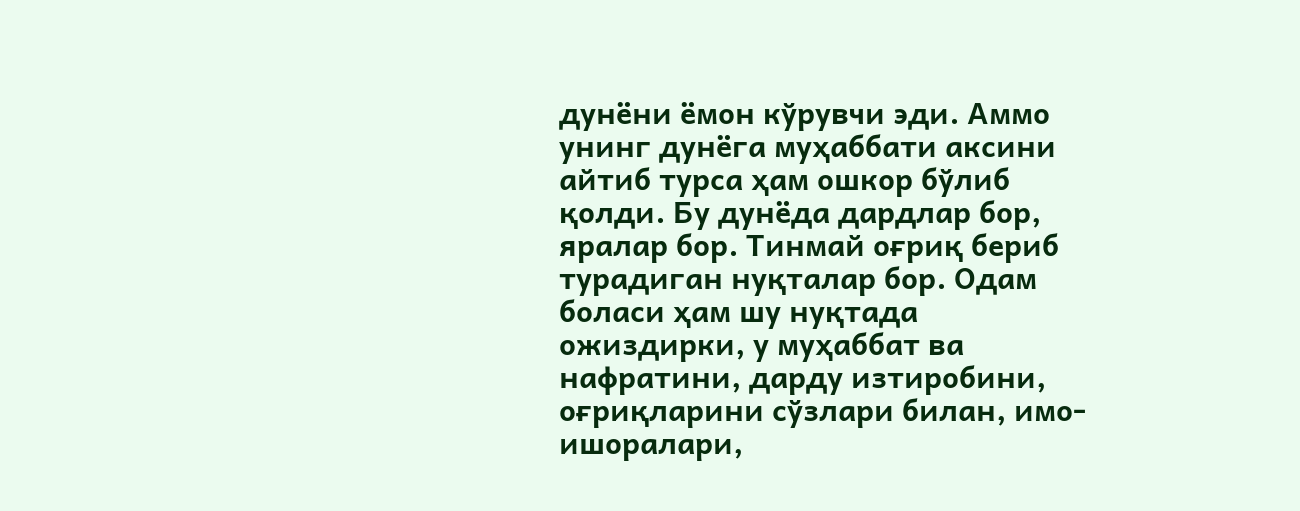дунёни ёмон кўрувчи эди. Аммо унинг дунёга муҳаббати аксини айтиб турса ҳам ошкор бўлиб қолди. Бу дунёда дардлар бор, яралар бор. Тинмай оғриқ бериб турадиган нуқталар бор. Одам боласи ҳам шу нуқтада ожиздирки, у муҳаббат ва нафратини, дарду изтиробини, оғриқларини сўзлари билан, имо-ишоралари,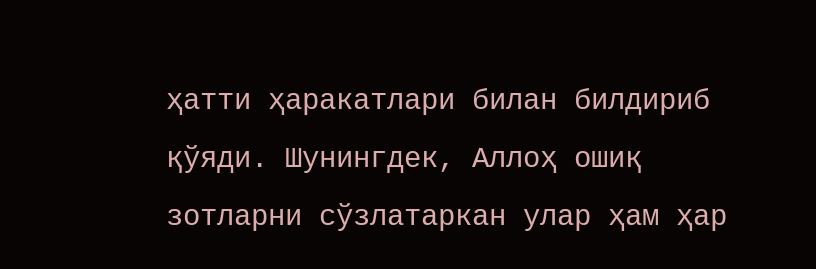ҳатти ҳаракатлари билан билдириб қўяди. Шунингдек, Аллоҳ ошиқ зотларни сўзлатаркан улар ҳам ҳар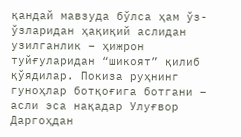қандай мавзуда бўлса ҳам ўз-ўзларидан ҳақиқий аслидан узилганлик – ҳижрон туйғуларидан “шикоят” қилиб қўядилар. Покиза руҳнинг гуноҳлар ботқоғига ботгани – асли эса нақадар Улуғвор Даргоҳдан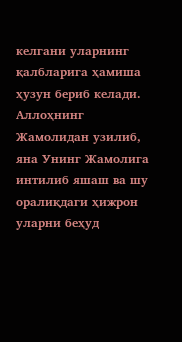келгани уларнинг қалбларига ҳамиша ҳузун бериб келади. Аллоҳнинг Жамолидан узилиб, яна Унинг Жамолига интилиб яшаш ва шу оралиқдаги ҳижрон уларни беҳуд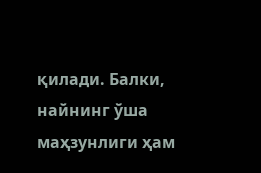қилади. Балки, найнинг ўша маҳзунлиги ҳам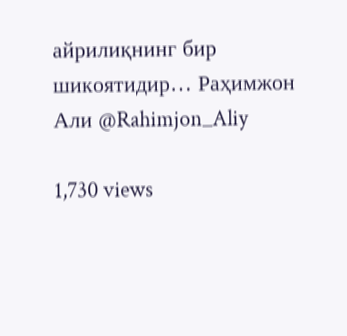айрилиқнинг бир шикоятидир… Раҳимжон Али @Rahimjon_Aliy

1,730 views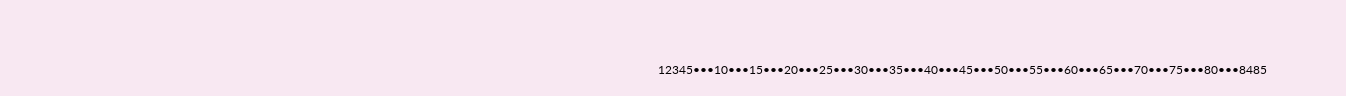12345•••10•••15•••20•••25•••30•••35•••40•••45•••50•••55•••60•••65•••70•••75•••80•••8485